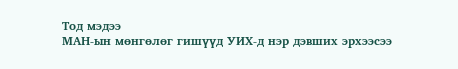Тод мэдээ
МАН-ын мөнгөлөг гишүүд УИХ-д нэр дэвших эрхээсээ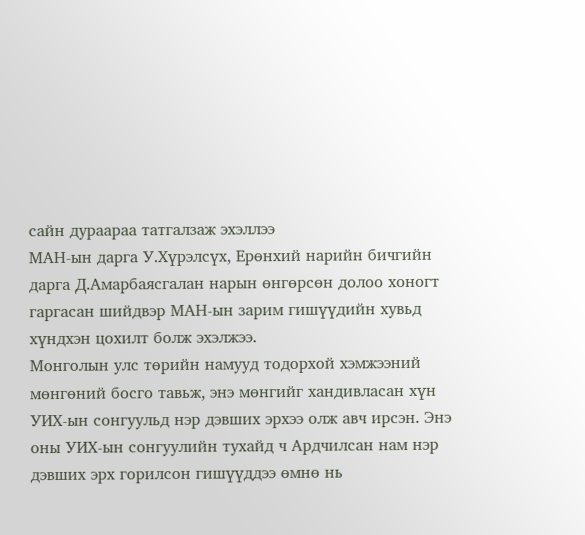сайн дураараа татгалзаж эхэллээ
МАН-ын дарга У.Хүрэлсүх, Ерөнхий нарийн бичгийн дарга Д.Амарбаясгалан нарын өнгөрсөн долоо хоногт гаргасан шийдвэр МАН-ын зарим гишүүдийн хувьд хүндхэн цохилт болж эхэлжээ.
Монголын улс төрийн намууд тодорхой хэмжээний мөнгөний босго тавьж, энэ мөнгийг хандивласан хүн УИХ-ын сонгуульд нэр дэвших эрхээ олж авч ирсэн. Энэ оны УИХ-ын сонгуулийн тухайд ч Ардчилсан нам нэр дэвших эрх горилсон гишүүддээ өмнө нь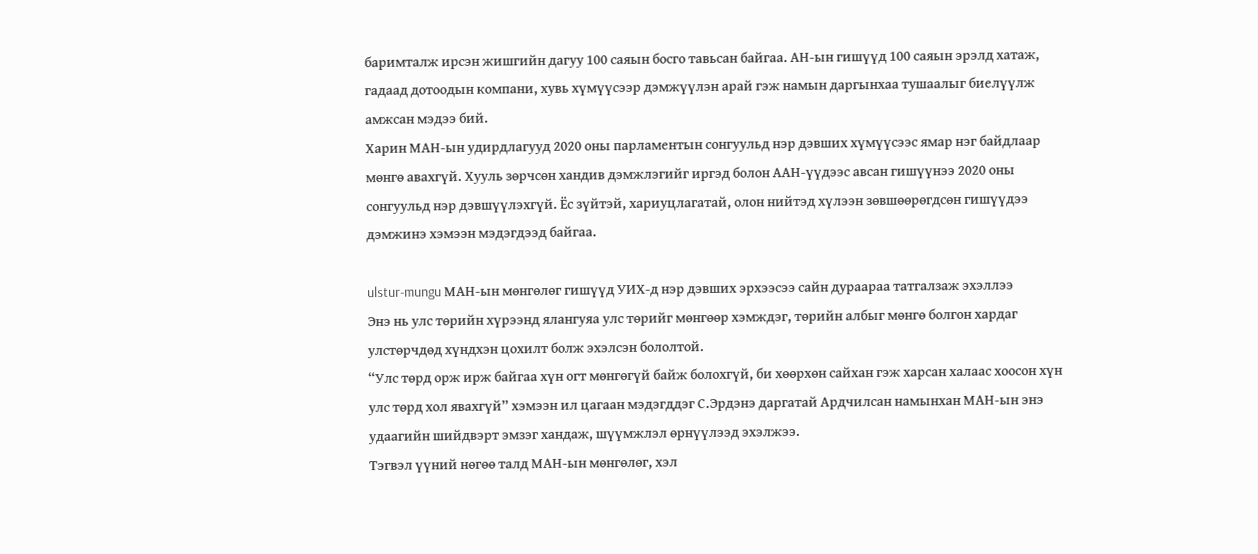баримталж ирсэн жишгийн дагуу 100 саяын босго тавьсан байгаа. АН-ын гишүүд 100 саяын эрэлд хатаж, гадаад дотоодын компани, хувь хүмүүсээр дэмжүүлэн арай гэж намын даргынхаа тушаалыг биелүүлж амжсан мэдээ бий.
Харин МАН-ын удирдлагууд 2020 оны парламентын сонгуульд нэр дэвших хүмүүсээс ямар нэг байдлаар мөнгө авахгүй. Хууль зөрчсөн хандив дэмжлэгийг иргэд болон ААН-үүдээс авсан гишүүнээ 2020 оны сонгуульд нэр дэвшүүлэхгүй. Ёс зүйтэй, хариуцлагатай, олон нийтэд хүлээн зөвшөөрөгдсөн гишүүдээ дэмжинэ хэмээн мэдэгдээд байгаа.

ulstur-mungu МАН-ын мөнгөлөг гишүүд УИХ-д нэр дэвших эрхээсээ сайн дураараа татгалзаж эхэллээ
Энэ нь улс төрийн хүрээнд ялангуяа улс төрийг мөнгөөр хэмждэг, төрийн албыг мөнгө болгон хардаг улстөрчдөд хүндхэн цохилт болж эхэлсэн бололтой.
“Улс төрд орж ирж байгаа хүн огт мөнгөгүй байж болохгүй, би хөөрхөн сайхан гэж харсан халаас хоосон хүн улс төрд хол явахгүй” хэмээн ил цагаан мэдэгддэг С.Эрдэнэ даргатай Ардчилсан намынхан МАН-ын энэ удаагийн шийдвэрт эмзэг хандаж, шүүмжлэл өрнүүлээд эхэлжээ.
Тэгвэл үүний нөгөө талд МАН-ын мөнгөлөг, хэл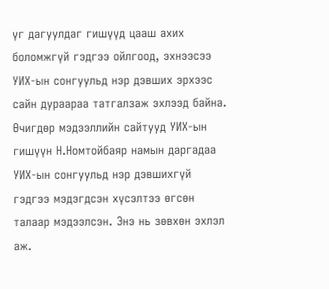үг дагуулдаг гишүүд цааш ахих боломжгүй гэдгээ ойлгоод, эхнээсээ УИХ-ын сонгуульд нэр дэвших эрхээс сайн дураараа татгалзаж эхлээд байна. Өчигдөр мэдээллийн сайтууд УИХ-ын гишүүн Н.Номтойбаяр намын даргадаа УИХ-ын сонгуульд нэр дэвшихгүй гэдгээ мэдэгдсэн хүсэлтээ өгсөн талаар мэдээлсэн. Энэ нь зөвхөн эхлэл аж.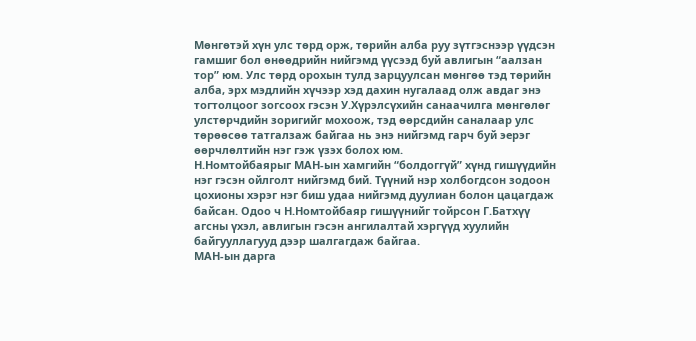Мөнгөтэй хүн улс төрд орж, төрийн алба руу зүтгэснээр үүдсэн гамшиг бол өнөөдрийн нийгэмд үүсээд буй авлигын “аалзан тор” юм. Улс төрд орохын тулд зарцуулсан мөнгөө тэд төрийн алба, эрх мэдлийн хүчээр хэд дахин нугалаад олж авдаг энэ тогтолцоог зогсоох гэсэн У.Хүрэлсүхийн санаачилга мөнгөлөг улстөрчдийн зоригийг мохоож, тэд өөрсдийн саналаар улс төрөөсөө татгалзаж байгаа нь энэ нийгэмд гарч буй эерэг өөрчлөлтийн нэг гэж үзэх болох юм.
Н.Номтойбаярыг МАН-ын хамгийн “болдоггүй” хүнд гишүүдийн нэг гэсэн ойлголт нийгэмд бий. Түүний нэр холбогдсон зодоон цохионы хэрэг нэг биш удаа нийгэмд дуулиан болон цацагдаж байсан. Одоо ч Н.Номтойбаяр гишүүнийг тойрсон Г.Батхүү агсны үхэл, авлигын гэсэн ангилалтай хэргүүд хуулийн байгууллагууд дээр шалгагдаж байгаа.
МАН-ын дарга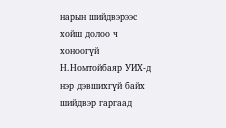нарын шийдвэрээс хойш долоо ч хоноогүй Н.Номтойбаяр УИХ-д нэр дэвшихгүй байх шийдвэр гаргаад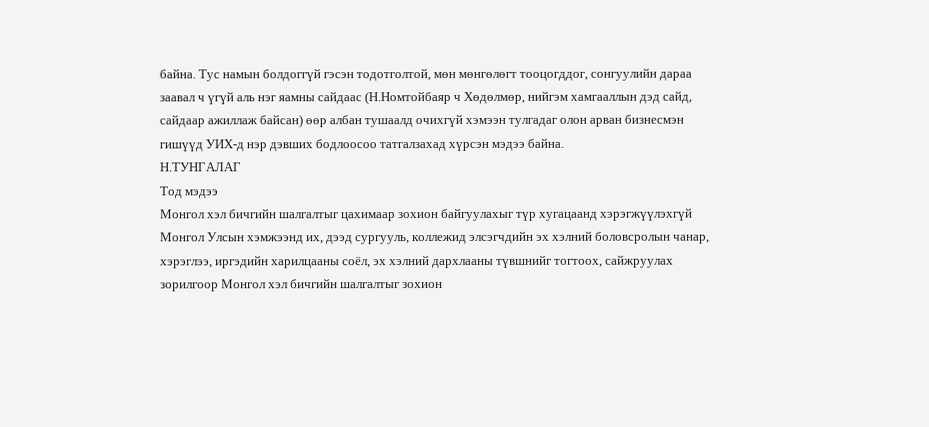байна. Тус намын болдоггүй гэсэн тодотголтой, мөн мөнгөлөгт тооцогддог, сонгуулийн дараа заавал ч үгүй аль нэг яамны сайдаас (Н.Номтойбаяр ч Хөдөлмөр, нийгэм хамгааллын дэд сайд, сайдаар ажиллаж байсан) өөр албан тушаалд очихгүй хэмээн тулгадаг олон арван бизнесмэн гишүүд УИХ-д нэр дэвших бодлоосоо татгалзахад хүрсэн мэдээ байна.
Н.ТУНГАЛАГ
Тод мэдээ
Монгол хэл бичгийн шалгалтыг цахимаар зохион байгуулахыг түр хугацаанд хэрэгжүүлэхгүй
Монгол Улсын хэмжээнд их, дээд сургууль, коллежид элсэгчдийн эх хэлний боловсролын чанар, хэрэглээ, иргэдийн харилцааны соёл, эх хэлний дархлааны түвшнийг тогтоох, сайжруулах зорилгоор Монгол хэл бичгийн шалгалтыг зохион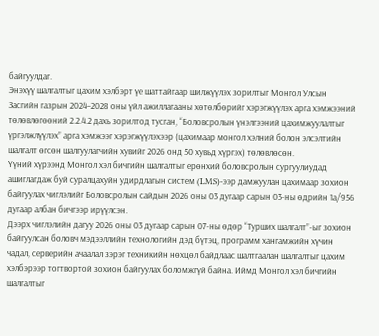байгуулдаг.
Энэхүү шалгалтыг цахим хэлбэрт үе шаттайгаар шилжүүлэх зорилтыг Монгол Улсын Засгийн газрын 2024–2028 оны үйл ажиллагааны хөтөлбөрийг хэрэгжүүлэх арга хэмжээний төлөвлөгөөний 2.2.4.2 дахь зорилтод тусган, “Боловсролын үнэлгээний цахимжуулалтыг үргэлжлүүлэх” арга хэмжээг хэрэгжүүлэхээр (цахимаар монгол хэлний болон элсэлтийн шалгалт өгсөн шалгуулагчийн хувийг 2026 онд 50 хувьд хүргэх) төлөвлөсөн.
Үүний хүрээнд Монгол хэл бичгийн шалгалтыг ерөнхий боловсролын сургуулиудад ашиглагдаж буй суралцахуйн удирдлагын систем (LMS)-ээр дамжуулан цахимаар зохион байгуулах чиглэлийг Боловсролын сайдын 2026 оны 03 дугаар сарын 03-ны өдрийн 1а/956 дугаар албан бичгээр ирүүлсэн.
Дээрх чиглэлийн дагуу 2026 оны 03 дугаар сарын 07-ны өдөр “Турших шалгалт”-ыг зохион байгуулсан боловч мэдээллийн технологийн дэд бүтэц, программ хангамжийн хүчин чадал, серверийн ачаалал зэрэг техникийн нөхцөл байдлаас шалтгаалан шалгалтыг цахим хэлбэрээр тогтвортой зохион байгуулах боломжгүй байна. Иймд Монгол хэл бичгийн шалгалтыг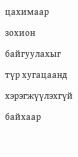цахимаар зохион байгуулахыг түр хугацаанд хэрэгжүүлэхгүй байхаар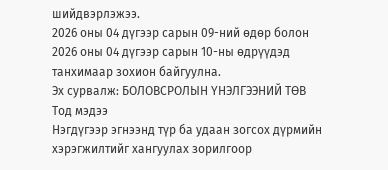шийдвэрлэжээ.
2026 оны 04 дүгээр сарын 09-ний өдөр болон 2026 оны 04 дүгээр сарын 10-ны өдрүүдэд танхимаар зохион байгуулна.
Эх сурвалж: БОЛОВСРОЛЫН ҮНЭЛГЭЭНИЙ ТӨВ
Тод мэдээ
Нэгдүгээр эгнээнд түр ба удаан зогсох дүрмийн хэрэгжилтийг хангуулах зорилгоор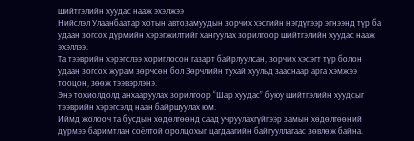шийтгэлийн хуудас нааж эхэлжээ
Нийслэл Улаанбаатар хотын автозамуудын зорчих хэсгийн нэгдүгээр эгнээнд түр ба удаан зогсох дүрмийн хэрэгжилтийг хангуулах зорилгоор шийтгэлийн хуудас нааж эхэллээ.
Та тээврийн хэрэгслээ хориглосон газарт байрлуулсан, зорчих хэсэгт түр болон удаан зогсох журам зөрчсөн бол Зөрчлийн тухай хуульд зааснаар арга хэмжээ тооцон, зөөж тээвэрлэнэ.
Энэ тохиолдолд анхааруулах зорилгоор “Шар хуудас” буюу шийтгэлийн хуудсыг тээврийн хэрэгсэлд наан байршуулах юм.
Иймд жолооч та бусдын хөдөлгөөнд саад учруулахгүйгээр замын хөдөлгөөний дүрмээ баримтлан соёлтой оролцохыг цагдаагийн байгууллагаас зөвлөж байна.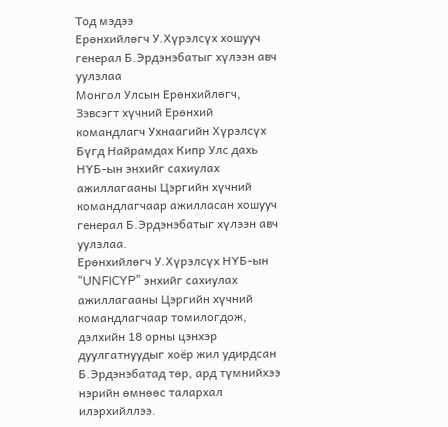Тод мэдээ
Ерөнхийлөгч У.Хүрэлсүх хошууч генерал Б.Эрдэнэбатыг хүлээн авч уулзлаа
Монгол Улсын Ерөнхийлөгч, Зэвсэгт хүчний Ерөнхий командлагч Ухнаагийн Хүрэлсүх Бүгд Найрамдах Кипр Улс дахь НҮБ-ын энхийг сахиулах ажиллагааны Цэргийн хүчний командлагчаар ажилласан хошууч генерал Б.Эрдэнэбатыг хүлээн авч уулзлаа.
Ерөнхийлөгч У.Хүрэлсүх НҮБ-ын “UNFICYP” энхийг сахиулах ажиллагааны Цэргийн хүчний командлагчаар томилогдож, дэлхийн 18 орны цэнхэр дуулгатнуудыг хоёр жил удирдсан Б.Эрдэнэбатад төр, ард түмнийхээ нэрийн өмнөөс талархал илэрхийллээ.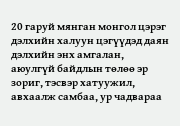20 гаруй мянган монгол цэрэг дэлхийн халуун цэгүүдэд даян дэлхийн энх амгалан, аюулгүй байдлын төлөө эр зориг, тэсвэр хатуужил, авхаалж самбаа, ур чадвараа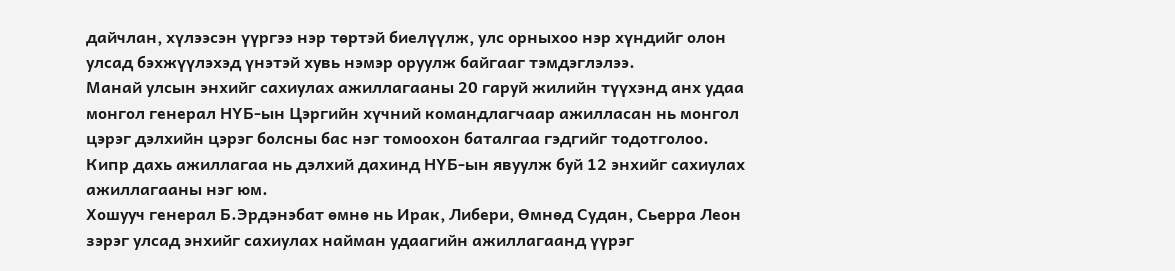дайчлан, хүлээсэн үүргээ нэр төртэй биелүүлж, улс орныхоо нэр хүндийг олон улсад бэхжүүлэхэд үнэтэй хувь нэмэр оруулж байгааг тэмдэглэлээ.
Манай улсын энхийг сахиулах ажиллагааны 20 гаруй жилийн түүхэнд анх удаа монгол генерал НҮБ-ын Цэргийн хүчний командлагчаар ажилласан нь монгол цэрэг дэлхийн цэрэг болсны бас нэг томоохон баталгаа гэдгийг тодотголоо.
Кипр дахь ажиллагаа нь дэлхий дахинд НҮБ-ын явуулж буй 12 энхийг сахиулах ажиллагааны нэг юм.
Хошууч генерал Б.Эрдэнэбат өмнө нь Ирак, Либери, Өмнөд Судан, Сьерра Леон зэрэг улсад энхийг сахиулах найман удаагийн ажиллагаанд үүрэг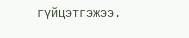гүйцэтгэжээ.